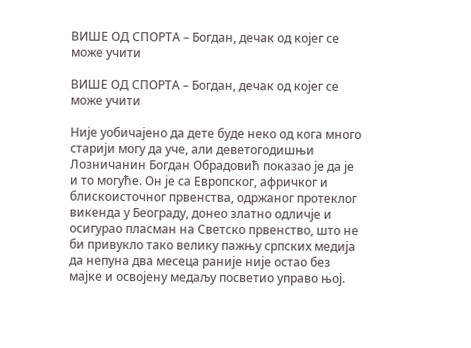ВИШЕ ОД СПОРТА – Богдан, дечак од којег се може учити

ВИШЕ ОД СПОРТА – Богдан, дечак од којег се може учити

Није уобичајено да дете буде неко од кога много старији могу да уче, али деветогодишњи Лозничанин Богдан Обрадовић показао је да је и то могуће. Он је са Европског, афричког и блискоисточног првенства, одржаног протеклог викенда у Београду, донео златно одличје и осигурао пласман на Светско првенство, што не би привукло тако велику пажњу српских медија да непуна два месеца раније није остао без мајке и освојену медаљу посветио управо њој.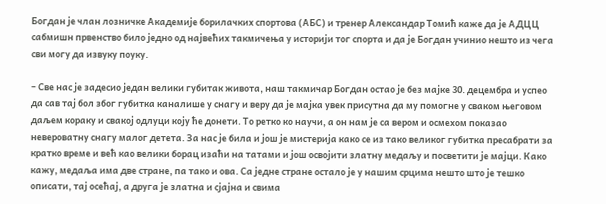Богдан је члан лозничке Академије борилачких спортова (АБС) и тренер Александар Томић каже да је АДЦЦ сабмишн првенство било једно од највећих такмичења у историји тог спорта и да је Богдан учинио нешто из чега сви могу да извуку поуку.

– Све нас је задесио један велики губитак живота, наш такмичар Богдан остао је без мајке 30. децембра и успео да сав тај бол због губитка каналише у снагу и веру да је мајка увек присутна да му помогне у сваком његовом даљем кораку и свакој одлуци коју ће донети. То ретко ко научи, а он нам је са вером и осмехом показао невероватну снагу малог детета. За нас је била и још је мистерија како се из тако великог губитка пресабрати за кратко време и већ као велики борац изаћи на татами и још освојити златну медаљу и посветити је мајци. Како кажу, медаља има две стране, па тако и ова. Са једне стране остало је у нашим срцима нешто што је тешко описати, тај осећај, а друга је златна и сјајна и свима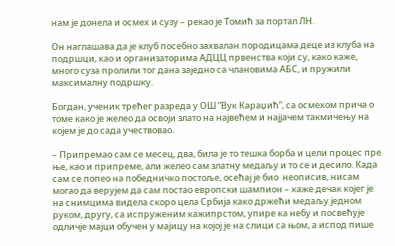нам је донела и осмех и сузу – рекао је Томић за портал ЛН.

Он наглашава да је клуб посебно захвалан породицама деце из клуба на подршци, као и организаторима АДЦЦ првенства који су, како каже, много суза пролили тог дана заједно са члановима АБС, и пружили максималну подршку.

Богдан, ученик трећег разреда у ОШ ”Вук Караџић”, са осмехом прича о томе како је желео да освоји злато на највећем и најјачем такмичењу на којем је до сада учествовао.

– Припремао сам се месец, два, била је то тешка борба и цели процес пре ње, као и припреме, али желео сам златну медаљу и то се и десило. Када сам се попео на победничко постоље, осећај је био  неописив, нисам могао да верујем да сам постао европски шампион – каже дечак којег је на снимцима видела скоро цела Србија како држећи медаљу једном руком, другу, са испруженим кажипрстом, упире ка небу и посвећује одличје мајци обучен у мајицу на којој је на слици са њом, а испод пише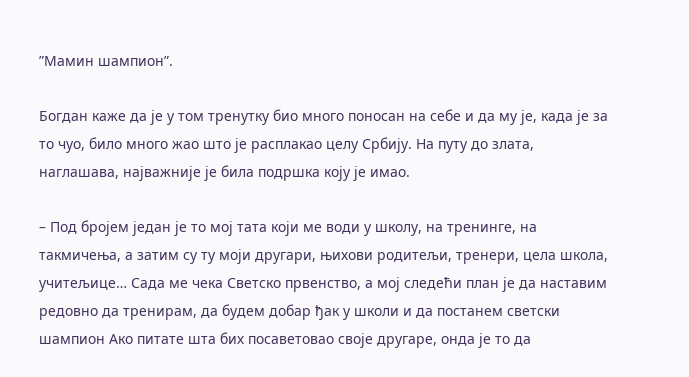”Мамин шампион”.

Богдан каже да је у том тренутку био много поносан на себе и да му је, када је за то чуо, било много жао што је расплакао целу Србију. На путу до злата, наглашава, најважније је била подршка коју је имао.

– Под бројем један је то мој тата који ме води у школу, на тренинге, на такмичења, а затим су ту моји другари, њихови родитељи, тренери, цела школа, учитељице… Сада ме чека Светско првенство, а мој следећи план је да наставим редовно да тренирам, да будем добар ђак у школи и да постанем светски шампион Ако питате шта бих посаветовао своје другаре, онда је то да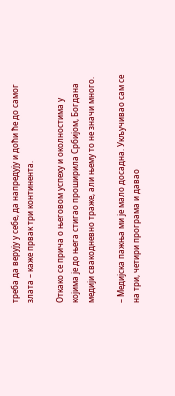треба да верују у себе, да напредују и доћи ће до самог злата – каже првак три континента.

Откако се прича о његовом успеху и околностима у којима је до њега стигао проширила Србијом, Богдана медији свакодневно траже, али њему то не значи много.

– Медијска пажња ми је мало досадна. Укључивао сам се на три, четири програма и давао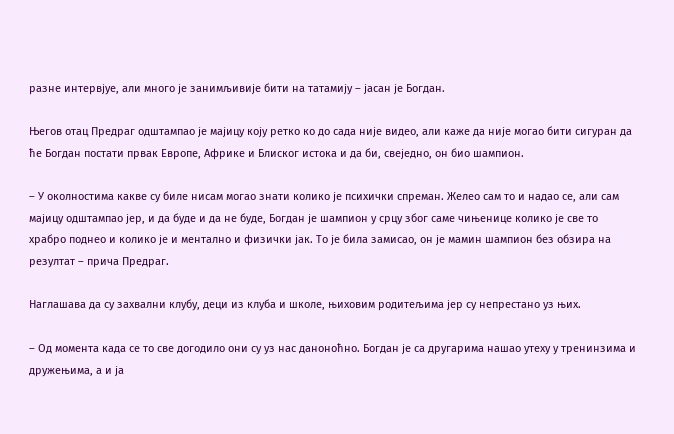разне интервјуе, али много је занимљивије бити на татамију – јасан је Богдан.

Његов отац Предраг одштампао је мајицу коју ретко ко до сада није видео, али каже да није могао бити сигуран да ће Богдан постати првак Европе, Африке и Блиског истока и да би, свеједно, он био шампион.

– У околностима какве су биле нисам могао знати колико је психички спреман. Желео сам то и надао се, али сам мајицу одштампао јер, и да буде и да не буде, Богдан је шампион у срцу због саме чињенице колико је све то храбро поднео и колико је и ментално и физички јак. То је била замисао, он је мамин шампион без обзира на резултат – прича Предраг.

Наглашава да су захвални клубу, деци из клуба и школе, њиховим родитељима јер су непрестано уз њих.

– Од момента када се то све догодило они су уз нас даноноћно. Богдан је са другарима нашао утеху у тренинзима и дружењима, а и ја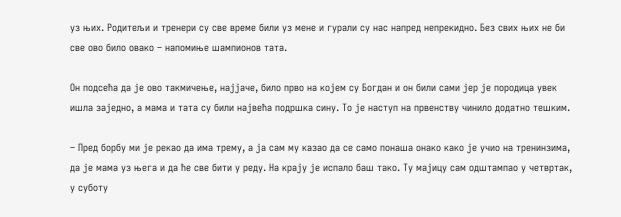уз њих. Родитељи и тренери су све време били уз мене и гурали су нас напред непрекидно. Без свих њих не би све ово било овако – напомиње шампионов тата.

Он подсећа да је ово такмичење, најјаче, било прво на којем су Богдан и он били сами јер је породица увек ишла заједно, а мама и тата су били највећа подршка сину. То је наступ на првенству чинило додатно тешким.

– Пред борбу ми је рекао да има трему, а ја сам му казао да се само понаша онако како је учио на тренинзима, да је мама уз њега и да ће све бити у реду. На крају је испало баш тако. Ту мајицу сам одштампао у четвртак, у суботу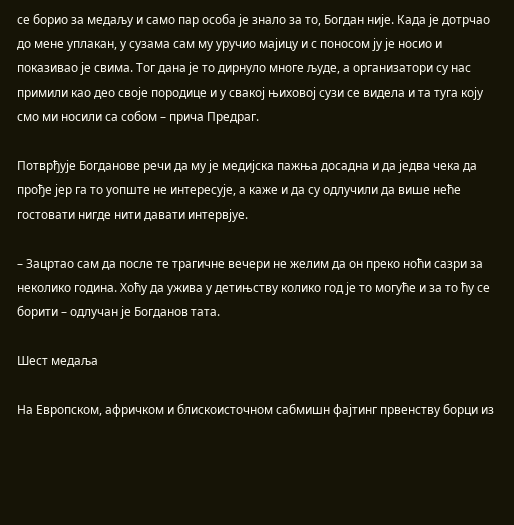се борио за медаљу и само пар особа је знало за то, Богдан није. Када је дотрчао до мене уплакан, у сузама сам му уручио мајицу и с поносом ју је носио и показивао је свима. Тог дана је то дирнуло многе људе, а организатори су нас примили као део своје породице и у свакој њиховој сузи се видела и та туга коју смо ми носили са собом – прича Предраг.

Потврђује Богданове речи да му је медијска пажња досадна и да једва чека да прође јер га то уопште не интересује, а каже и да су одлучили да више неће гостовати нигде нити давати интервјуе.

– Зацртао сам да после те трагичне вечери не желим да он преко ноћи сазри за неколико година. Хоћу да ужива у детињству колико год је то могуће и за то ћу се борити – одлучан је Богданов тата.

Шест медаља

На Европском, афричком и блискоисточном сабмишн фајтинг првенству борци из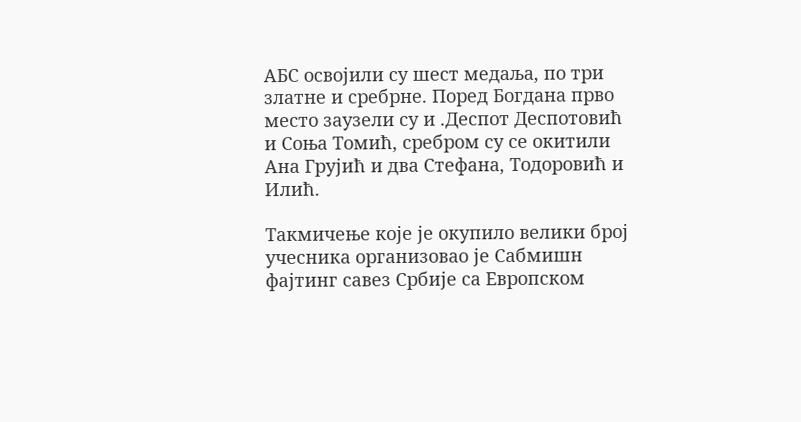АБС освојили су шест медаља, по три златне и сребрне. Поред Богдана прво место заузели су и .Деспот Деспотовић и Соња Томић, сребром су се окитили Ана Грујић и два Стефана, Тодоровић и Илић.

Такмичење које је окупило велики број учесника организовао је Сабмишн фајтинг савез Србије са Европском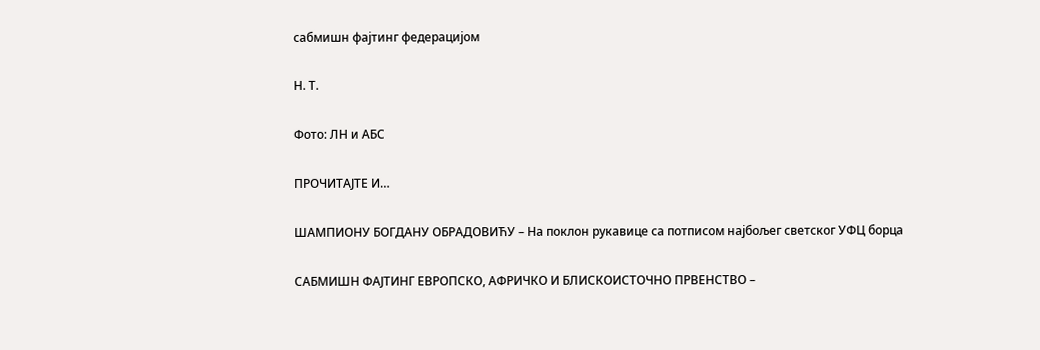сабмишн фајтинг федерацијом

Н. Т.

Фото: ЛН и АБС

ПРОЧИТАЈТЕ И…

ШАМПИОНУ БОГДАНУ ОБРАДОВИЋУ – На поклон рукавице са потписом најбољег светског УФЦ борца

САБМИШН ФАЈТИНГ ЕВРОПСКО, АФРИЧКО И БЛИСКОИСТОЧНО ПРВЕНСТВО –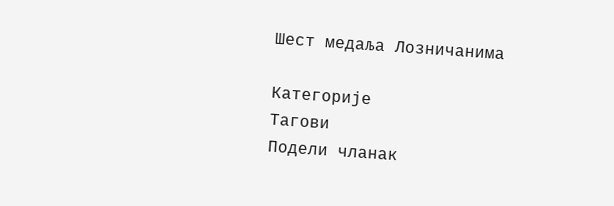Шест медаља Лозничанима

Категорије
Тагови
Подели чланак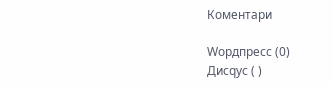Коментари

Wордпресс (0)
Дисqус ( )